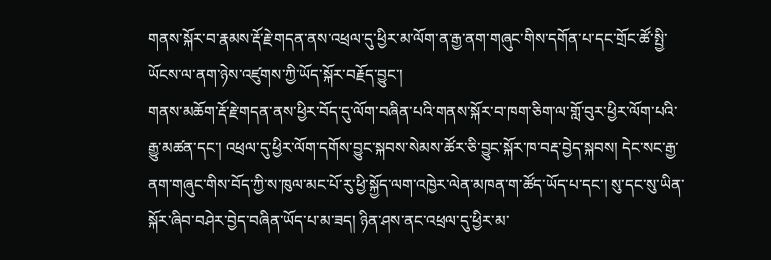གནས་སྐོར་བ་རྣམས་རྡོ་རྗེ་གདན་ནས་འཕྲལ་དུ་ཕྱིར་མ་ལོག་ན་རྒྱ་ནག་གཞུང་གིས་དགོན་པ་དང་གྲོང་ཚོ་སྤྱི་ཡོངས་ལ་ནག་ཉེས་འཛུགས་ཀྱི་ཡོད་སྐོར་བརྗོད་བྱུང་།
གནས་མཆོག་རྡོ་རྗེ་གདན་ནས་ཕྱིར་བོད་དུ་ལོག་བཞིན་པའི་གནས་སྐོར་བ་ཁག་ཅིག་ལ་གློ་བུར་ཕྱིར་ལོག་པའི་རྒྱུ་མཚན་དང་། འཕྲལ་དུ་ཕྱིར་ལོག་དགོས་བྱུང་སྐབས་སེམས་ཚོར་ཅི་བྱུང་སྐོར་ཁ་བརྡ་བྱེད་སྐབས། དེང་སང་རྒྱ་ནག་གཞུང་གིས་བོད་ཀྱི་ས་ཁུལ་མང་པོ་རུ་ཕྱི་སྐྱོད་ལག་འཁྱེར་ལེན་མཁན་ག་ཚོད་ཡོད་པ་དང་། སུ་དང་སུ་ཡིན་སྐོར་ཞིབ་བཤེར་བྱེད་བཞིན་ཡོད་པ་མ་ཟད། ཉིན་ཤས་ནང་འཕྲལ་དུ་ཕྱིར་མ་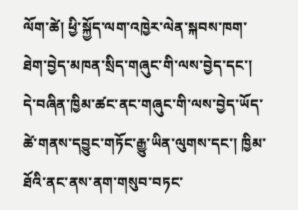ལོག་ཚེ། ཕྱི་སྐྱོད་ལག་འཁྱེར་ལེན་སྐབས་ཁག་ཐེག་བྱེད་མཁན་སྲིད་གཞུང་གི་ལས་བྱེད་དང་། དེ་བཞིན་ཁྱིམ་ཚང་ནང་གཞུང་གི་ལས་བྱེད་ཡོད་ཚེ་གནས་དབྱུང་གཏོང་རྒྱུ་ཡིན་ལུགས་དང་། ཁྱིམ་ཐོའི་ནང་ནས་ནག་གསུབ་བཏང་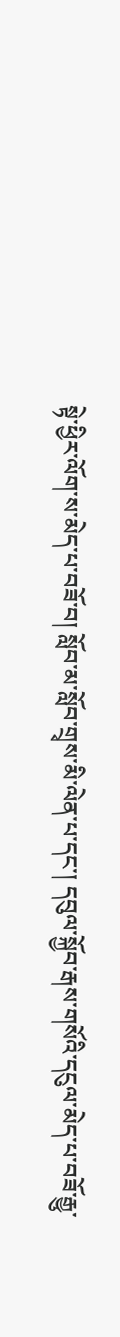སྟེ་ཕྱིར་ལོག་ས་མེད་པ་བཟོ་བ། སློབ་མ་སློབ་གྲྭས་མི་ལེན་པ་དང་། དབུལ་སྐྱོབ་རྒས་གསོའི་དངུལ་མེད་པ་བཟོ་རྒྱུ་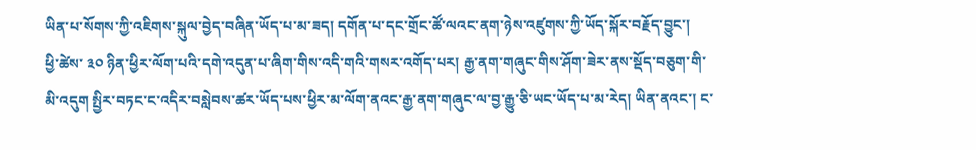ཡིན་པ་སོགས་ཀྱི་འཇིགས་སྐུལ་བྱེད་བཞིན་ཡོད་པ་མ་ཟད། དགོན་པ་དང་གྲོང་ཚོ་ལའང་ནག་ཉེས་འཛུགས་ཀྱི་ཡོད་སྐོར་བརྗོད་བྱུང་།
ཕྱི་ཚེས་ ༣༠ ཉིན་ཕྱིར་ལོག་པའི་དགེ་འདུན་པ་ཞིག་གིས་འདི་གའི་གསར་འགོད་པར། རྒྱ་ནག་གཞུང་གིས་ཤོག་ཟེར་ནས་སྡོད་བཅུག་གི་མི་འདུག སྤྱིར་བཏང་ང་འདིར་བསླེབས་ཚར་ཡོད་པས་ཕྱིར་མ་ལོག་ནའང་རྒྱ་ནག་གཞུང་ལ་བྱ་རྒྱུ་ཅི་ཡང་ཡོད་པ་མ་རེད། ཡིན་ནའང་། ང་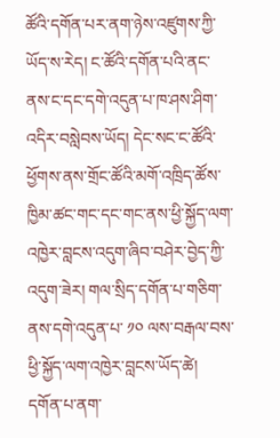ཚོའི་དགོན་པར་ནག་ཉེས་འཛུགས་ཀྱི་ཡོད་ས་རེད། ང་ཚོའི་དགོན་པའི་ནང་ནས་ང་དང་དགེ་འདུན་པ་ཁ་ཤས་ཤིག་འདིར་བསླེབས་ཡོད། དེང་སང་ང་ཚོའི་ཕྱོགས་ནས་གྲོང་ཚོའི་མགོ་འཁྲིད་ཚོས་ཁྱིམ་ཚང་གང་དང་གང་ནས་ཕྱི་སྐྱོད་ལག་འཁྱེར་བླངས་འདུག་ཞིབ་བཤེར་བྱེད་ཀྱི་འདུག་ཟེར། གལ་སྲིད་དགོན་པ་གཅིག་ནས་དགེ་འདུན་པ་ ༡༠ ལས་བརྒལ་བས་ཕྱི་སྐྱོད་ལག་འཁྱེར་བླངས་ཡོད་ཚེ། དགོན་པ་ནག་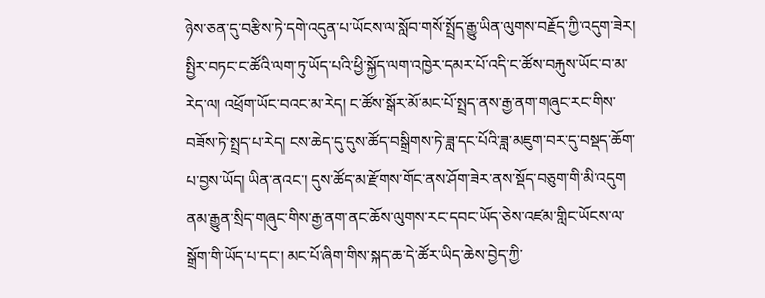ཉེས་ཅན་དུ་བརྩིས་ཏེ་དགེ་འདུན་པ་ཡོངས་ལ་སློབ་གསོ་སྤྲོད་རྒྱུ་ཡིན་ལུགས་བརྗོད་ཀྱི་འདུག་ཟེར།
སྤྱིར་བཏང་ང་ཚོའི་ལག་ཏུ་ཡོད་པའི་ཕྱི་སྐྱོད་ལག་འཁྱེར་དམར་པོ་འདི་ང་ཚོས་བརྐུས་ཡོང་བ་མ་རེད་ལ། འཕྲོག་ཡོང་བའང་མ་རེད། ང་ཚོས་སྒོར་མོ་མང་པོ་སྤྲད་ནས་རྒྱ་ནག་གཞུང་རང་གིས་བཟོས་ཏེ་སྤྲད་པ་རེད། ངས་ཆེད་དུ་དུས་ཚོད་བསྒྲིགས་ཏེ་ཟླ་དང་པོའི་ཟླ་མཇུག་བར་དུ་བསྡད་ཆོག་པ་བྱས་ཡོད། ཡིན་ནའང་། དུས་ཚོད་མ་རྫོགས་གོང་ནས་ཤོག་ཟེར་ནས་སྡོད་བཅུག་གི་མི་འདུག ནམ་རྒྱུན་སྲིད་གཞུང་གིས་རྒྱ་ནག་ནང་ཆོས་ལུགས་རང་དབང་ཡོད་ཅེས་འཛམ་གླིང་ཡོངས་ལ་སྒྲོག་གི་ཡོད་པ་དང་། མང་པོ་ཞིག་གིས་སྐད་ཆ་དེ་ཚོར་ཡིད་ཆེས་བྱེད་ཀྱི་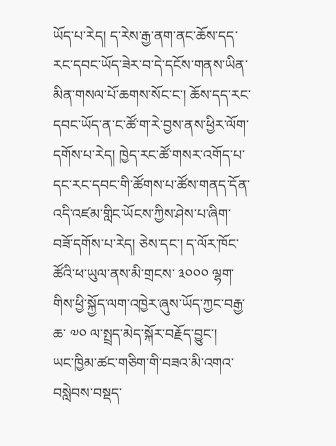ཡོད་པ་རེད། ད་རེས་རྒྱ་ནག་ནང་ཆོས་དད་རང་དབང་ཡོད་ཟེར་བ་དེ་དངོས་གནས་ཡིན་མིན་གསལ་པོ་ཆགས་སོང་ང་། ཆོས་དད་རང་དབང་ཡོད་ན་ང་ཚོ་ག་རེ་བྱས་ནས་ཕྱིར་ལོག་དགོས་པ་རེད། ཁྱེད་རང་ཚོ་གསར་འགོད་པ་དང་རང་དབང་གི་ཚོགས་པ་ཚོས་གནད་དོན་འདི་འཛམ་གླིང་ཡོངས་ཀྱིས་ཤེས་པ་ཞིག་བཟོ་དགོས་པ་རེད། ཅེས་དང་། ད་ལོར་ཁོང་ཚོའི་ཕ་ཡུལ་ནས་མི་གྲངས་ ༣༠༠༠ ལྷག་གིས་ཕྱི་སྐྱོད་ལག་འཁྱེར་ཞུས་ཡོད་ཀྱང་བརྒྱ་ཆ་ ༧༠ ལ་སྤྲད་མེད་སྐོར་བརྗོད་བྱུང་།
ཡང་ཁྱིམ་ཚང་གཅིག་གི་བཟའ་མི་འགའ་བསླེབས་བསྡད་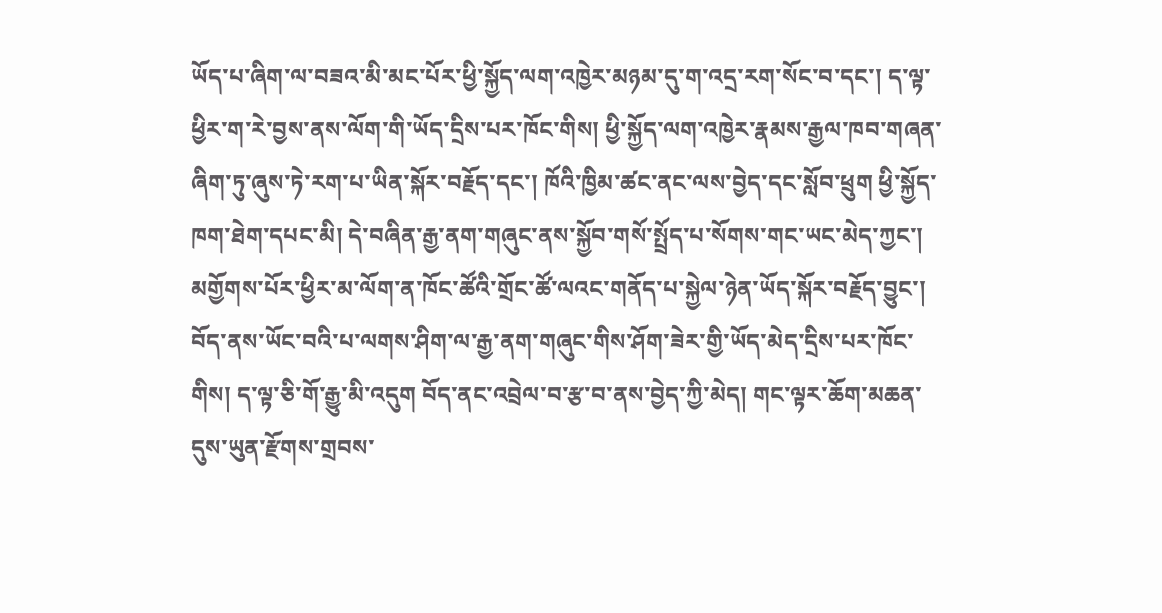ཡོད་པ་ཞིག་ལ་བཟའ་མི་མང་པོར་ཕྱི་སྐྱོད་ལག་འཁྱེར་མཉམ་དུ་ག་འདྲ་རག་སོང་བ་དང་། ད་ལྟ་ཕྱིར་ག་རེ་བྱས་ནས་ལོག་གི་ཡོད་དྲིས་པར་ཁོང་གིས། ཕྱི་སྐྱོད་ལག་འཁྱེར་རྣམས་རྒྱལ་ཁབ་གཞན་ཞིག་ཏུ་ཞུས་ཏེ་རག་པ་ཡིན་སྐོར་བརྗོད་དང་། ཁོའི་ཁྱིམ་ཚང་ནང་ལས་བྱེད་དང་སློབ་ཕྲུག ཕྱི་སྐྱོད་ཁག་ཐེག་དཔང་མི། དེ་བཞིན་རྒྱ་ནག་གཞུང་ནས་སྐྱོབ་གསོ་སྤྲོད་པ་སོགས་གང་ཡང་མེད་ཀྱང་། མགྱོགས་པོར་ཕྱིར་མ་ལོག་ན་ཁོང་ཚོའི་གྲོང་ཚོ་ལའང་གནོད་པ་སྐྱེལ་ཉེན་ཡོད་སྐོར་བརྗོད་བྱུང་།
བོད་ནས་ཡོང་བའི་པ་ལགས་ཤིག་ལ་རྒྱ་ནག་གཞུང་གིས་ཤོག་ཟེར་གྱི་ཡོད་མེད་དྲིས་པར་ཁོང་གིས། ད་ལྟ་ཅི་གོ་རྒྱུ་མི་འདུག བོད་ནང་འབྲེལ་བ་རྩ་བ་ནས་བྱེད་ཀྱི་མེད། གང་ལྟར་ཆོག་མཆན་དུས་ཡུན་རྫོགས་གྲབས་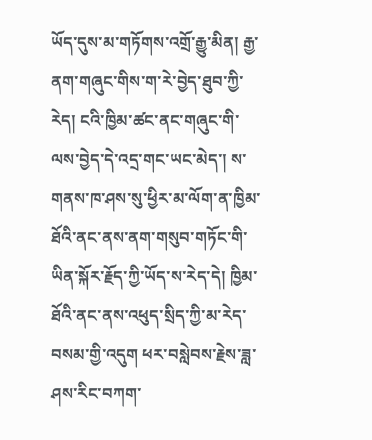ཡོད་དུས་མ་གཏོགས་འགྲོ་རྒྱུ་མིན། རྒྱ་ནག་གཞུང་གིས་ག་རེ་བྱེད་ཐུབ་ཀྱི་རེད། ངའི་ཁྱིམ་ཚང་ནང་གཞུང་གི་ལས་བྱེད་དེ་འདྲ་གང་ཡང་མེད་། ས་གནས་ཁ་ཤས་སུ་ཕྱིར་མ་ལོག་ན་ཁྱིམ་ཐོའི་ནང་ནས་ནག་གསུབ་གཏོང་གི་ཡིན་སྐོར་རྗོད་ཀྱི་ཡོད་ས་རེད་དེ། ཁྱིམ་ཐོའི་ནང་ནས་འཕུད་སྲིད་ཀྱི་མ་རེད་བསམ་གྱི་འདུག ཕར་བསླེབས་རྗེས་ཟླ་ཤས་རིང་བཀག་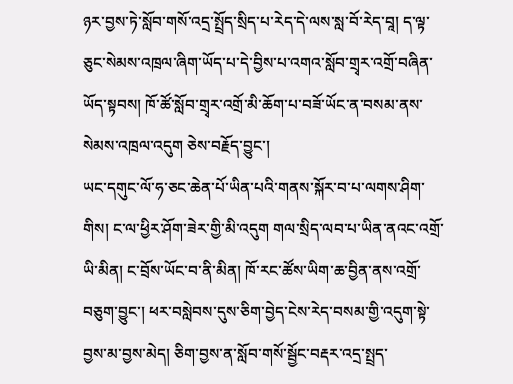ཉར་བྱས་ཏེ་སློབ་གསོ་འདྲ་སྤྲོད་སྲིད་པ་རེད་དེ་ལས་སླ་བོ་རེད་བཱ། ད་ལྟ་ཅུང་སེམས་འཁྲལ་ཞིག་ཡོད་པ་དེ་བྱིས་པ་འགའ་སློབ་གྲྭར་འགྲོ་བཞིན་ཡོད་སྟབས། ཁོ་ཚོ་སློབ་གྲྭར་འགྲོ་མི་ཆོག་པ་བཟོ་ཡོང་ན་བསམ་ནས་སེམས་འཁྲལ་འདུག ཅེས་བརྗོད་བྱུང་།
ཡང་དགུང་ལོ་ཧ་ཅང་ཆེན་པོ་ཡིན་པའི་གནས་སྐོར་བ་པ་ལགས་ཤིག་གིས། ང་ལ་ཕྱིར་ཤོག་ཟེར་གྱི་མི་འདུག གལ་སྲིད་ལབ་པ་ཡིན་ནའང་འགྲོ་ཡི་མིན། ང་བྲོས་ཡོང་བ་ནི་མིན། ཁོ་རང་ཚོས་ཡིག་ཆ་བྱིན་ནས་འགྲོ་བཅུག་བྱུང་། ཕར་བསླེབས་དུས་ཅིག་བྱེད་ངེས་རེད་བསམ་གྱི་འདུག་སྟེ་བྱས་མ་བྱས་མེད། ཅིག་བྱས་ན་སློབ་གསོ་སྦྱོང་བརྡར་འདྲ་སྤྲད་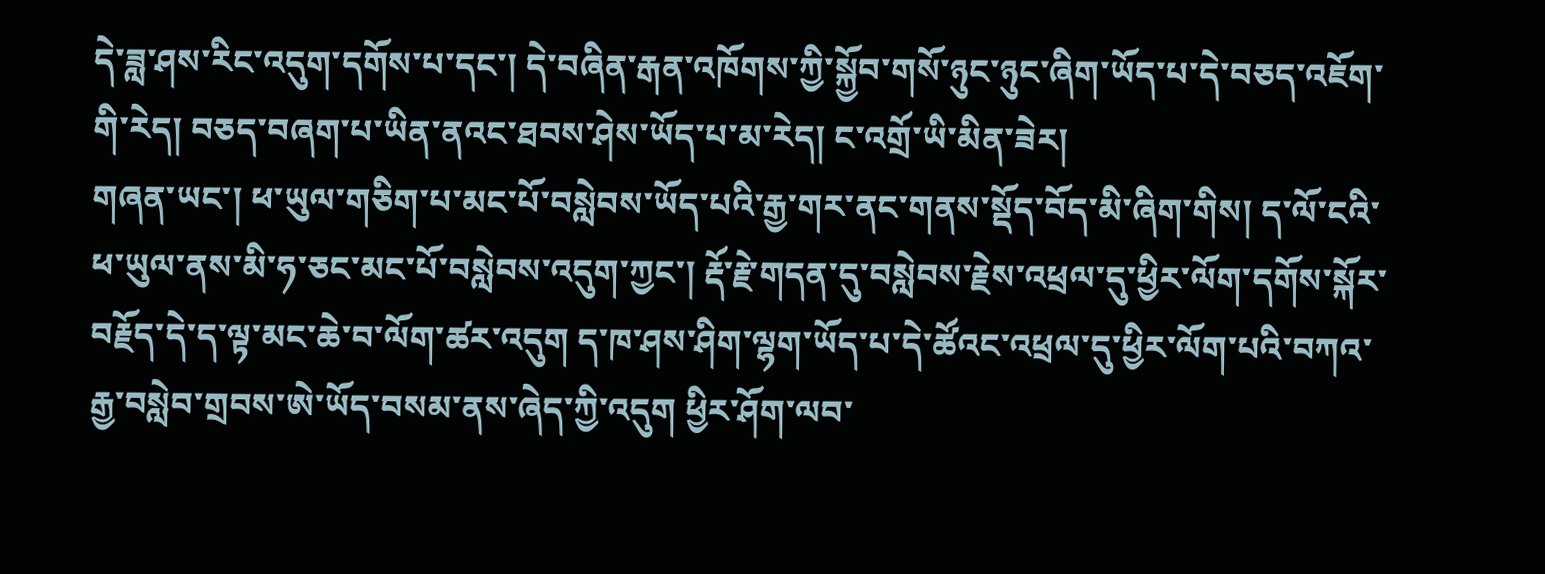དེ་ཟླ་ཤས་རིང་འདུག་དགོས་པ་དང་། དེ་བཞིན་རྒན་འཁོགས་ཀྱི་སྐྱོབ་གསོ་ཉུང་ཉུང་ཞིག་ཡོད་པ་དེ་བཅད་འཇོག་གི་རེད། བཅད་བཞག་པ་ཡིན་ནའང་ཐབས་ཤེས་ཡོད་པ་མ་རེད། ང་འགྲོ་ཡི་མིན་ཟེར།
གཞན་ཡང་། ཕ་ཡུལ་གཅིག་པ་མང་པོ་བསླེབས་ཡོད་པའི་རྒྱ་གར་ནང་གནས་སྡོད་བོད་མི་ཞིག་གིས། ད་ལོ་ངའི་ཕ་ཡུལ་ནས་མི་ཧ་ཅང་མང་པོ་བསླེབས་འདུག་ཀྱང་། རྡོ་རྗེ་གདན་དུ་བསླེབས་རྗེས་འཕྲལ་དུ་ཕྱིར་ལོག་དགོས་སྐོར་བརྗོད་དེ་ད་ལྟ་མང་ཆེ་བ་ལོག་ཚར་འདུག ད་ཁ་ཤས་ཤིག་ལྷག་ཡོད་པ་དེ་ཚོའང་འཕྲལ་དུ་ཕྱིར་ལོག་པའི་བཀའ་རྒྱ་བསླེབ་གྲབས་ཨེ་ཡོད་བསམ་ནས་ཞེད་ཀྱི་འདུག ཕྱིར་ཤོག་ལབ་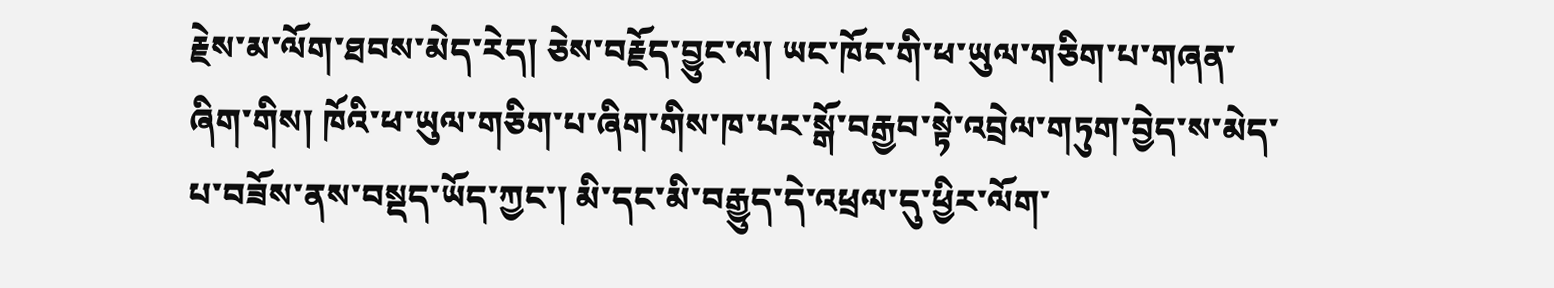རྗེས་མ་ལོག་ཐབས་མེད་རེད། ཅེས་བརྗོད་བྱུང་ལ། ཡང་ཁོང་གི་ཕ་ཡུལ་གཅིག་པ་གཞན་ཞིག་གིས། ཁོའི་ཕ་ཡུལ་གཅིག་པ་ཞིག་གིས་ཁ་པར་སྒོ་བརྒྱབ་སྟེ་འབྲེལ་གཏུག་བྱེད་ས་མེད་པ་བཟོས་ནས་བསྡད་ཡོད་ཀྱང་། མི་དང་མི་བརྒྱུད་དེ་འཕྲལ་དུ་ཕྱིར་ལོག་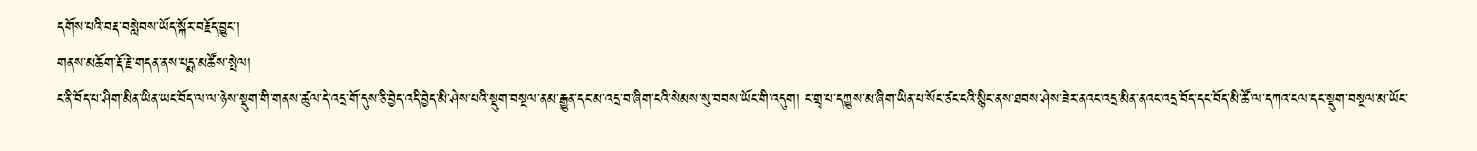དགོས་པའི་བརྡ་བསླེབས་ཡོད་སྐོར་བརྗོད་བྱུང་།
གནས་མཆོག་རྡོ་རྗེ་གདན་ནས་པདྨ་མཚོས་སྤེལ།
ང་ནི་བོད་པ་ཤིག་མིན་ཡིན་ཡང་བོད་ལ་ལ་ཉེས་སྡུག་གི་གནས་ཚུལ་དེ་འདྲ་གོ་དུས་ཅི་བྱེད་འདི་བྱེད་མི་ཤེས་པའི་སྡུག་བསྔལ་ནམ་རྒྱུན་དང་མ་འདྲ་བ་ཞིག་ངའི་སེམས་སུ་བབས་ཡོང་གི་འདུག། ང་གྲྭ་པ་དཀྱུས་མ་ཞིག་ཡིན་པ་སོང་ཙང་ངའི་སྙིང་ནས་ཐབས་ཤེས་ཟེར་ནའང་འདྲ་མིན་ནའང་འདྲ་བོད་དང་བོད་མི་ཚོ་ལ་དཀའ་ངལ་དང་སྡུག་བསྔལ་མ་ཡོང་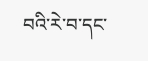བའི་རེ་བ་དང་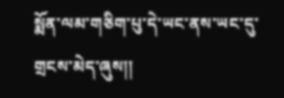སྨོན་ལམ་གཅིག་པུ་དེ་ཡང་ནས་ཡང་དུ་གྲངས་མེད་ཞུས།།